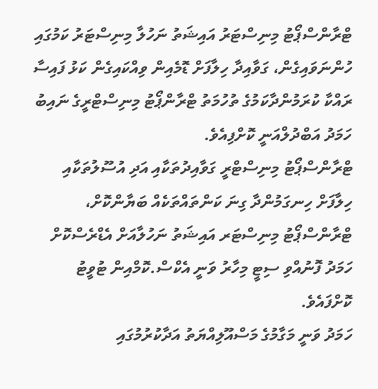ޓްރާންސްޕޯޓު މިނިސްޓަރު އައިޝަތު ނަހުލާ މިނިސްޓަރު ކަމުގައި ހުންނަވައިގެން، ގަވާއިދާ ހިލާފަށް ޑޮމެއިން ވިއްކައިގެން ކަޅު ފައިސާ ރައްކާ ކުރަމުންދާކަމުގެ ތުހުމަތު ޓްރާންޕޯޓު މިނިސްޓްރީގެ ނައިބު ހަމަދު އަބްދުލްއަނީ ކޮށްފިއެވެ.
ޓްރާންސްޕޯޓު މިނިސްޓްރީ ގަވާއިދުތަކާއި އަދި އުސޫލުތަކާއި ހިލާފަށް ހިނގަމުންދާ ގިނަ ކަންތައްތަކެއް ބަޔާންކޮށް، ޓްރާންސްޕޯޓު މިނިސްޓަރ އައިޝަތު ނަހުލާއަށް އެޑްރެސްކޮށް ހަމަދު ފޮނުއްވި ސިޓީ މިހާރު ވަނީ އެކްސް.ކޮމްއިން ޓުވީޓު ކޮށްފައެވެ.
ހަމަދު ވަނީ މަގާމުގެ މަސްއޫލިއްޔަތު އަދާކުރުމުގައި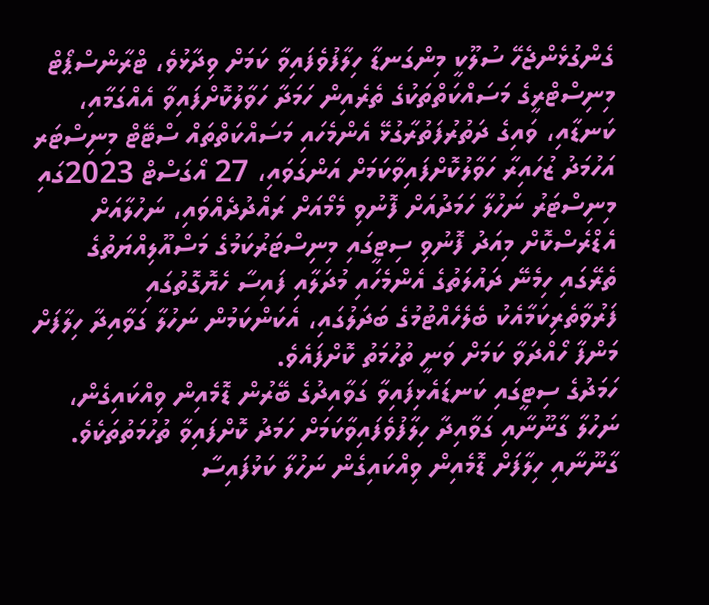ގެންގުޅެންޖެހޭ ސުލޫކީ މިންގަނޑާ ހިލާފުވެފައިވާ ކަމަށް ވިދާޅުވެ، ޓްރާންސްޕޯޓް މިނިސްޓްރީގެ މަސައްކަތްތަކުގެ ތެރެއިން ހަމަދާ ހަވާލުކޮށްފައިވާ އެއްގަމާއި، ކަނޑާއި، ވައިގެ ދަތުރުފަތުރާގުޅޭ އެންމެހައި މަސައްކަތްތައް ސްޓޭޓް މިނިސްޓަރ އަހުމަދު ޒުހައިރާ ހަވާލުކޮށްފައިވާކަމަށް އަންގަވައި، 27 އޯގަސްޓް 2023ގައި މިނިސްޓަރު ނަހުލާ ހަމަދުއަށް ފޮނުވި މެމޯއަށް ރައްދުދެއްވައި، ނަހުލާއަށް އެޑްރެސްކޮށް މިއަދު ފޮނުވި ސިޓީގައި މިނިސްޓަރުކަމުގެ މަސްއޫލިއްޔަތުގެ ތެރޭގައި ހިމެނޭ ދައުލަތުގެ އެންމެހައި މުދަލާއި ފައިސާ ހެޔޮގޮތުގައި ފަރުވާތެރިކަމާއެކު ބެލެހެއްޓުމުގެ ބަދަލުގައި، އެކަންކަމުން ނަހުލާ ގަވާއިދާ ހިލާފަށް މަންފާ ހޯއްދަވާ ކަމަށް ވަނީ ތުހުމަތު ކޮށްފައެވެ.
ހަމަދުގެ ސިޓީގައި ކަނޑައެޅިފައިވާ ގަވާއިދުގެ ބޭރުން ޑޮމެއިން ވިއްކައިގެން، ނަހުލާ ގާނޫނާއި ގަވާއިދާ ހިލާފުވެފައިވާކަމަށް ހަމަދު ކޮށްފައިވާ ތުހުމަތުތަކެވެ.
ގާނޫނާއި ހިލާފަށް ޑޮމެއިން ވިއްކައިގެން ނަހުލާ ކަޅުފައިސާ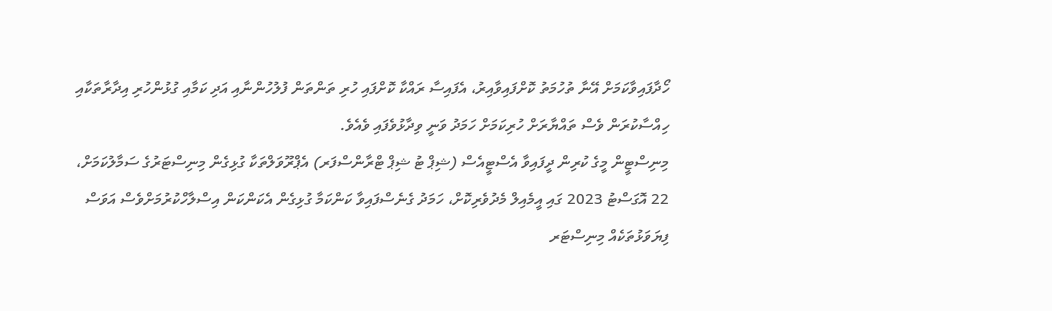ހޯދާފައިވާކަމަށް އޭނާ ތުހުމަތު ކޮށްފައިވާއިރު، އެފައިސާ ރައްކާ ކޮށްފައި ހުރި ތަންތަން ފުލުހުންނާއި އަދި ކަމާއި ގުޅުންހުރި އިދާރާތަކާއި ހިއްސާކުރަން ވެސް ތައްޔާރަށް ހުރިކަމަށް ހަމަދު ވަނީ ވިދާޅުވެފައި ވެއެވެ.
މިނިސްޓީން މީގެ ކުރިން ދީފައިވާ އެސްޓީއެސް (ޝިޕް ޓު ޝިޕް ޓްރާންސްފަރ) އެޕްރޫވަލްތަކާ ގުޅިގެން މިނިސްޓަރުގެ ސަމާލުކަމަށް، 22 އޮގަސްޓު 2023 ގައި އީމެއިލް މެދުވެރިކޮށް، ހަމަދު ގެނެސްފައިވާ ކަންކަމާ ގުޅިގެން އެކަންކަން އިސްލާހްކުރުމަށްވެސް އަވަސް ފިޔަވަޅުތަކެއް މިނިސްޓަރ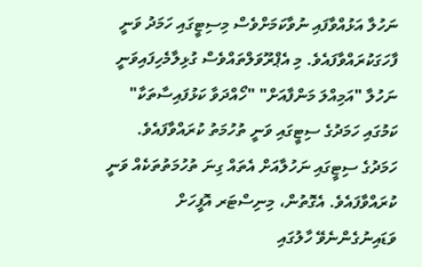ނަހުލާ އަޅުއްވާފައި ނުވާކަމަށްވެސް މިސިޓީގައި ހަމަދު ވަނީ ފާހަގަކުރައްވާފައެވެ. މި އެޕްރޫވަލްތައްވެސް ގުޅިލާމެހިފައިވަނީ ނަހުލާ "އަމިއްލަ މަންފާއަށް" "ހޯއްދަވާ ކަޅުފައިސާތަކާ" ކަމުގައި ހަމަދުގެ ސިޓީގައި ވަނީ ތުހުމަތު ކުރައްވާފައެވެ.
ހަމަދުގެ ސިޓީގައި ނަހުލާއަށް އެތައް ގިނަ ތުހުމަތުތަކެއް ވަނީ ކުރައްވާފައެވެ. އެގޮތުން، މިނިސްޓަރ އޮފީހަށް ވަޑައިނުގެންނެވޭ ހާލުގައި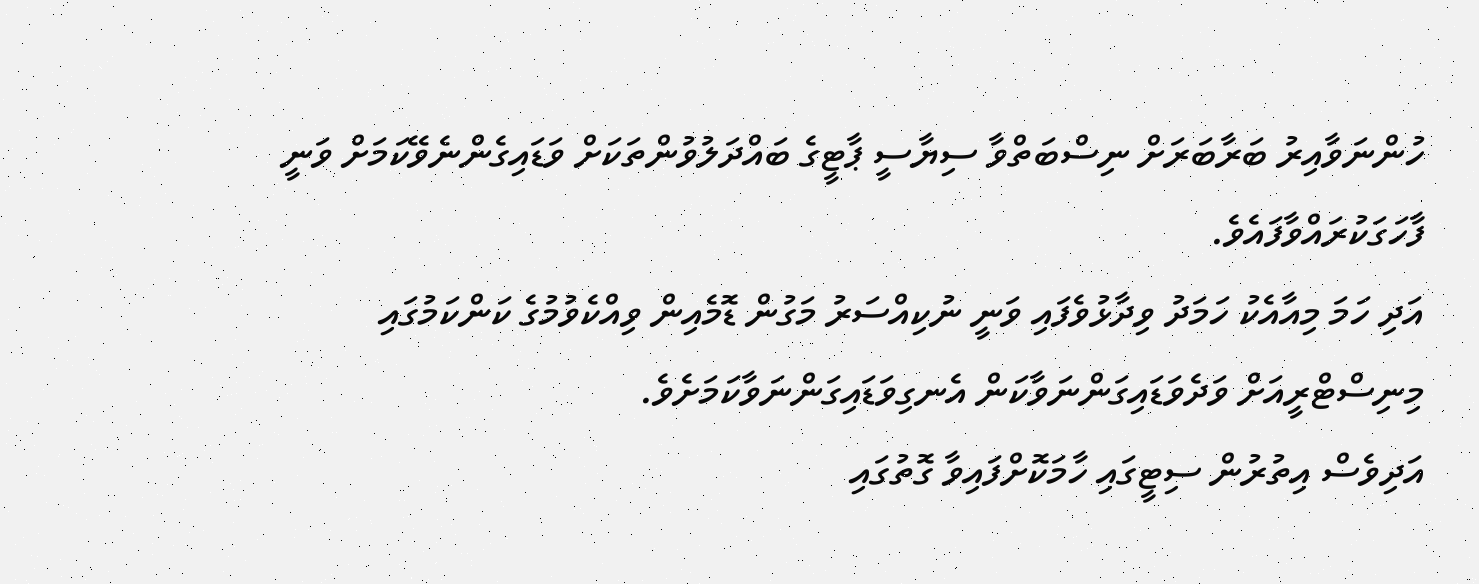ހުންނަވާއިރު ބަރާބަރަށް ނިސްބަތްވާ ސިޔާސީ ޕާޓީގެ ބައްދަލުވުންތަކަށް ވަޑައިގެންނެވޭކަމަށް ވަނީ ފާހަގަކުރައްވާފައެވެ.
އަދި ހަމަ މިއާއެކު ހަމަދު ވިދާޅުވެފައި ވަނީ ނުކިއްސަރު މަގުން ޑޮމެއިން ވިއްކެވުމުގެ ކަންކަމުގައި މިނިސްޓްރީއަށް ވަދެވަޑައިގަންނަވާކަން އެނގިވަޑައިގަންނަވާކަމަށެވެ.
އަދިވެސް އިތުރުން ސިޓީގައި ހާމަކޮށްފައިވާ ގޮތުގައި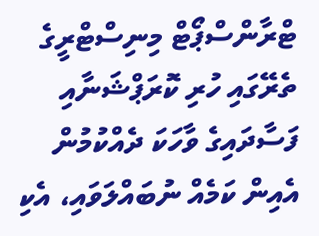ޓްރާންސްޕޯޓް މިނިސްޓްރީގެ ތެރޭގައި ހުރި ކޮރަޕްޝަނާއި ފަސާދައިގެ ވާހަކަ ދެއްކުމުން އެއިން ކަމެއް ނުބައްލަވައި، އެކި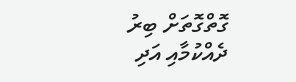ގޮތްގޮތަށް ބިރު ދެއްކުމާއި އަދި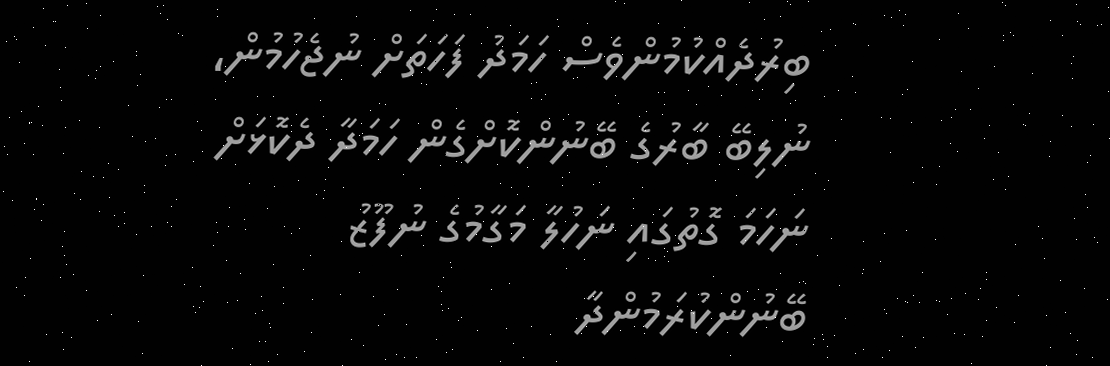ބިރުދެއްކުމުންވެސް ހަމަދު ފަހަތަށް ނުޖެހުމުން، ނުލިބޭ ބާރުގެ ބޭނުންކޮށްގެން ހަމަދާ ދެކޮޅަށް ނަހަމަ ގޮތުގައި ނަހުލާ މަގާމުގެ ނުފޫޒު ބޭނުންކުރަމުންދާ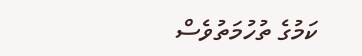ކަމުގެ ތުހުމަތުވެސް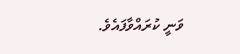ވަނީ ކުރައްވާފައެވެ.